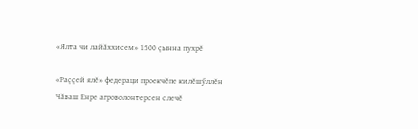«Ялта чи лайăххисем» 1500 çынна пухрĕ

«Раççей ялĕ» федераци проекчĕпе килĕшӳллĕн Чăваш Енре агроволонтерсен слечĕ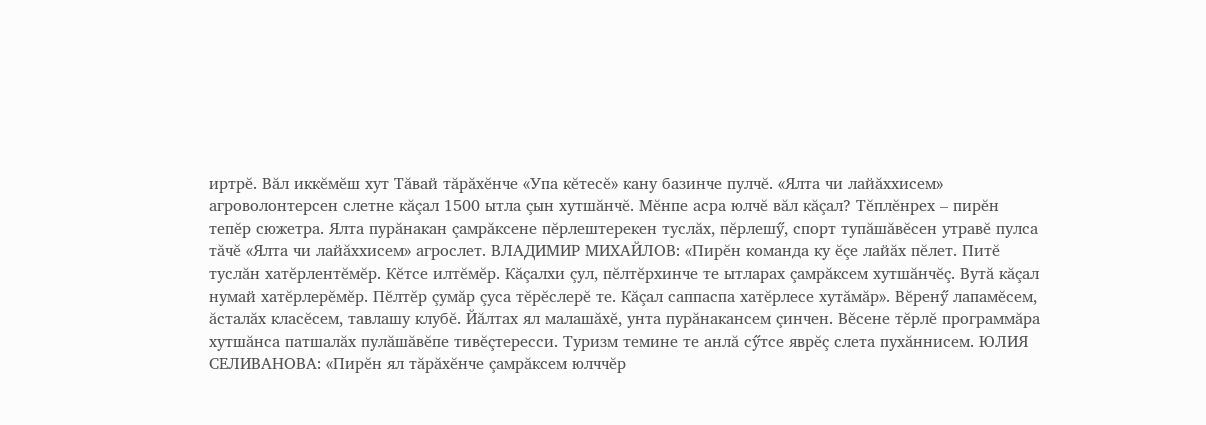иртрĕ. Вăл иккĕмĕш хут Тăвай тăрăхĕнче «Упа кĕтесĕ» кану базинче пулчĕ. «Ялта чи лайăххисем» агроволонтерсен слетне кăçал 1500 ытла çын хутшăнчĕ. Мĕнпе асра юлчĕ вăл кăçал? Тĕплĕнрех – пирĕн тепĕр сюжетра. Ялта пурăнакан çамрăксене пĕрлештерекен туслăх, пĕрлешӳ, спорт тупăшăвĕсен утравĕ пулса тăчĕ «Ялта чи лайăххисем» агрослет. ВЛАДИМИР МИХАЙЛОВ: «Пирĕн команда ку ĕçе лайăх пĕлет. Питĕ туслăн хатĕрлентĕмĕр. Кĕтсе илтĕмĕр. Кăçалхи çул, пĕлтĕрхинче те ытларах çамрăксем хутшăнчĕç. Вутă кăçал нумай хатĕрлерĕмĕр. Пĕлтĕр çумăр çуса тĕрĕслерĕ те. Кăçал саппаспа хатĕрлесе хутăмăр». Вĕренӳ лапамĕсем, ăсталăх класĕсем, тавлашу клубĕ. Йăлтах ял малашăхĕ, унта пурăнакансем çинчен. Вĕсене тĕрлĕ программăра хутшăнса патшалăх пулăшăвĕпе тивĕçтересси. Туризм темине те анлă сӳтсе яврĕç слета пухăннисем. ЮЛИЯ СЕЛИВАНОВА: «Пирĕн ял тăрăхĕнче çамрăксем юлччĕр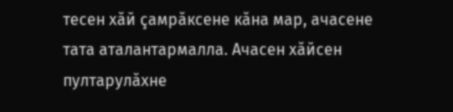тесен хăй çамрăксене кăна мар, ачасене тата аталантармалла. Ачасен хăйсен пултарулăхне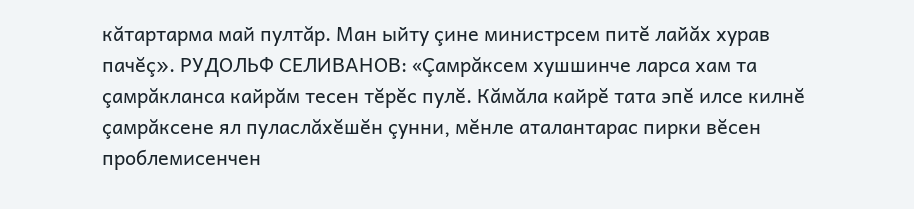кăтартарма май пултăр. Ман ыйту çине министрсем питĕ лайăх хурав пачĕç». РУДОЛЬФ СЕЛИВАНОВ: «Çамрăксем хушшинче ларса хам та çамрăкланса кайрăм тесен тĕрĕс пулĕ. Кăмăла кайрĕ тата эпĕ илсе килнĕ çамрăксене ял пуласлăхĕшĕн çунни, мĕнле аталантарас пирки вĕсен проблемисенчен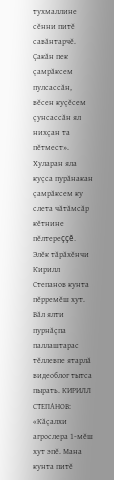тухмаллине сĕнни питĕ савăнтарчĕ. Çакăн пек çамрăксем пулсассăн, вĕсен куçĕсем çунсассăн ял нихçан та пĕтмест». Хуларан яла куçса пурăнакан çамрăксем ку слета чăтăмсăр кĕтнине пĕлтереççĕ. Элĕк тăрăхĕнчи Кирилл Степанов кунта пĕрремĕш хут. Вăл ялти пурнăçпа паллаштарас тĕллевпе ятарлă видеоблог тытса пырать. КИРИЛЛ СТЕПАНОВ: «Кăçалхи агрослера 1-мĕш хут эпĕ. Мана кунта питĕ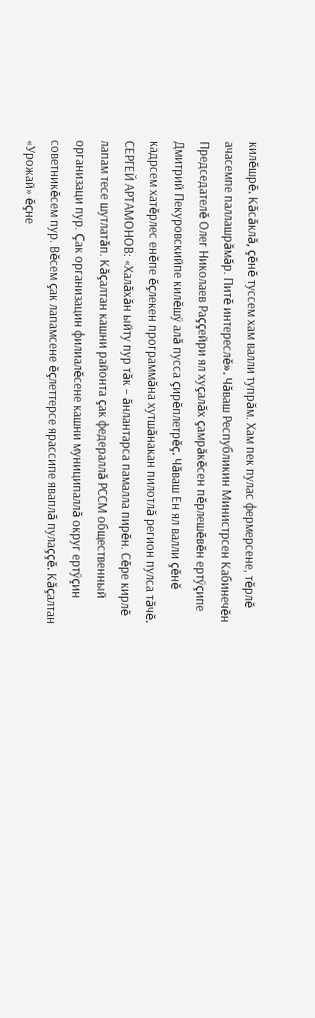килĕшрĕ. Кăсăклă, çĕнĕ туссем хам валли тупрăм. Хам пек пулас фермерсене, тĕрлĕ ачасемпе паллашрăмăр. Питĕ интереслĕ». Чăваш Республикин Министрсен Кабинечĕн Председателĕ Олег Николаев Раççейри ял хуçалăх çамрăкĕсен пĕрлешĕвĕн ертӳçипе Дмитрий Пекуровскийпе килĕшӳ алă пусса çирĕплетрĕç. Чăваш Ен ял валли çĕнĕ кадрсем хатĕрлес енĕпе ĕçлекен программăна хутшăнакан пилотлă регион пулса тăчĕ. СЕРГЕЙ АРТАМОНОВ: «Халăхăн ыйту пур тăк – ăнлантарса памалла пирĕн. Сĕре кирлĕ лапам тесе шутлатăп. Кăçалтан кашни районта çак федераллă РССМ общественный организаци пур. Çак организацин филиалĕсене кашни муниципаллă округ ертӳçин советникĕсем пур. Вĕсем çак лапамсене ĕçлеттерсе ярассипе яваплă пулаççĕ. Кăçалтан «Урожай» ĕçне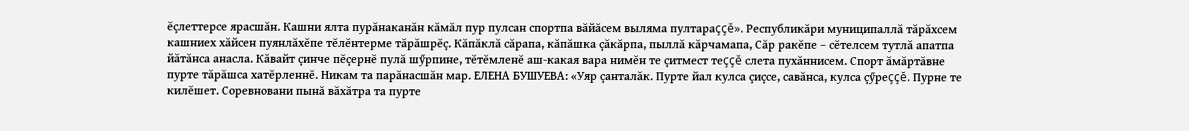ĕçлеттерсе ярасшăн. Кашни ялта пурăнаканăн кăмăл пур пулсан спортпа вăйăсем выляма пултараççĕ». Республикăри муниципаллă тăрăхсем кашниех хăйсен пуянлăхĕпе тĕлĕнтерме тăрăшрĕç. Кăпăклă сăрапа, кăпăшка çăкăрпа, пыллă кăрчамапа, Сăр ракĕпе – сĕтелсем тутлă апатпа йăтăнса анасла. Кăвайт çинче пĕçернĕ пулă шӳрпине, тĕтĕмленĕ аш-какая вара нимĕн те çитмест теççĕ слета пухăннисем. Спорт ăмăртăвне пурте тăрăшса хатĕрленнĕ. Никам та парăнасшăн мар. ЕЛЕНА БУШУЕВА: «Уяр çанталăк. Пурте йал кулса çиçсе, савăнса, кулса çӳреççĕ. Пурне те килĕшет. Соревновани пынă вăхăтра та пурте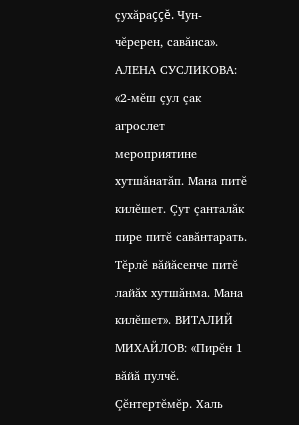çухăраççĕ. Чун-чĕререн, савăнса». АЛЕНА СУСЛИКОВА: «2-мĕш çул çак агрослет мероприятине хутшăнатăп. Мана питĕ килĕшет. Çут çанталăк пире питĕ савăнтарать. Тĕрлĕ вăйăсенче питĕ лайăх хутшăнма. Мана килĕшет». ВИТАЛИЙ МИХАЙЛОВ: «Пирĕн 1 вăйă пулчĕ. Çĕнтертĕмĕр. Халь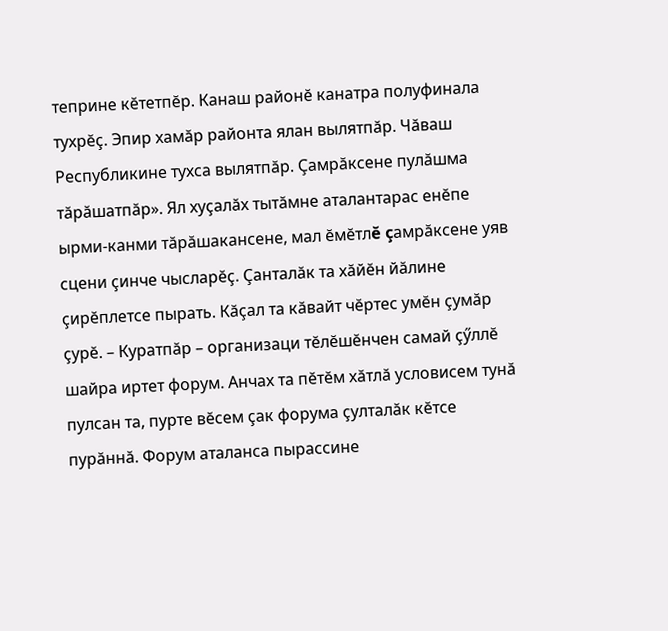теприне кĕтетпĕр. Канаш районĕ канатра полуфинала тухрĕç. Эпир хамăр районта ялан вылятпăр. Чăваш Республикине тухса вылятпăр. Çамрăксене пулăшма тăрăшатпăр». Ял хуçалăх тытăмне аталантарас енĕпе ырми-канми тăрăшакансене, мал ĕмĕтлĕ çамрăксене уяв сцени çинче чысларĕç. Çанталăк та хăйĕн йăлине çирĕплетсе пырать. Кăçал та кăвайт чĕртес умĕн çумăр çурĕ. – Куратпăр – организаци тĕлĕшĕнчен самай çӳллĕ шайра иртет форум. Анчах та пĕтĕм хăтлă условисем тунă пулсан та, пурте вĕсем çак форума çулталăк кĕтсе пурăннă. Форум аталанса пырассине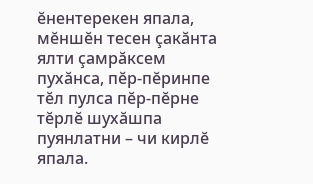ĕнентерекен япала, мĕншĕн тесен çакăнта ялти çамрăксем пухăнса, пĕр-пĕринпе тĕл пулса пĕр-пĕрне тĕрлĕ шухăшпа пуянлатни – чи кирлĕ япала.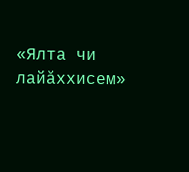«Ялта чи лайăххисем»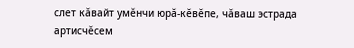слет кăвайт умĕнчи юрă-кĕвĕпе, чăваш эстрада артисчĕсем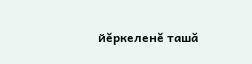йĕркеленĕ ташă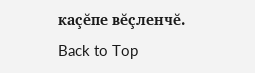каçĕпе вĕçленчĕ.
Back to Top